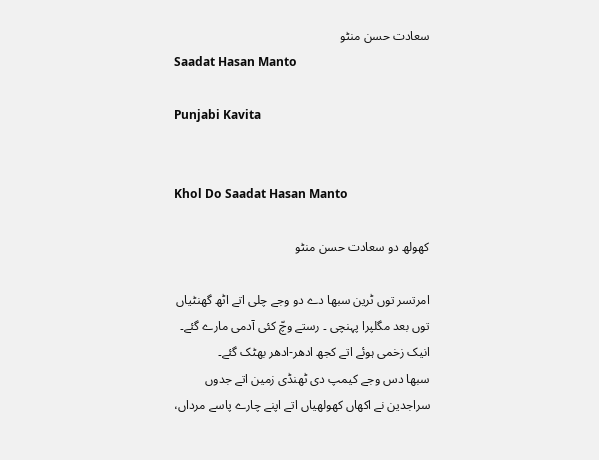سعادت حسن منٹو
Saadat Hasan Manto

Punjabi Kavita


Khol Do Saadat Hasan Manto

کھولھ دو سعادت حسن منٹو

امرتسر توں ٹرین سبھا دے دو وجے چلی اتے اٹھ گھنٹیاں توں بعد مگلپرا پہنچی ۔ رستے وچّ کئی آدمی مارے گئے۔ انیک زخمی ہوئے اتے کجھ ادھر-ادھر بھٹک گئے۔
سبھا دس وجے کیمپ دی ٹھنڈی زمین اتے جدوں سراجدین نے اکھاں کھولھیاں اتے اپنے چارے پاسے مرداں،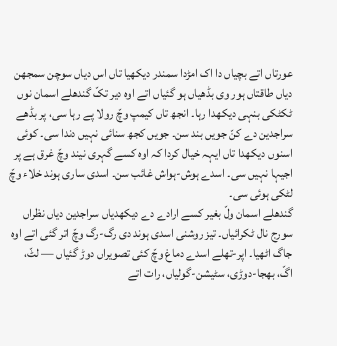عورتاں اتے بچیاں دا اک امڑدا سمندر دیکھیا تاں اس دیاں سوچن سمجھن دیاں طاقتاں ہور وی بڈھیاں ہو گئیاں اتے اوہ دیر تکّ گندھلے اسمان نوں ٹکٹکی بنہی دیکھدا رہا۔ انجھ تاں کیمپ وچّ رولا پے رہا سی، پر بڈھے سراجدین دے کنّ جویں بند سن۔ جویں کجھ سنائی نہیں دندا سی۔ کوئی اسنوں دیکھدا تاں ایہہ خیال کردا کہ اوہ کسے گہری نیند وچّ غرق ہے پر اجیہا نہیں سی۔ اسدے ہوش-ہواش غائب سن۔ اسدی ساری ہوند خلاء وچّ لٹکی ہوئی سی۔
گندھلے اسمان ولّ بغیر کسے ارادے دے دیکھدیاں سراجدین دیاں نظراں سورج نال ٹکرائیاں۔ تیز روشنی اسدی ہوند دی رگ-رگ وچّ اتر گئی اتے اوہ جاگ اٹھیا۔ اپر-تھلے اسدے دماغ وچّ کئی تصویراں دوڑ گئیاں — لٹّ، اگّ، بھجا-دوڑی، سٹیشن-گولیاں، رات اتے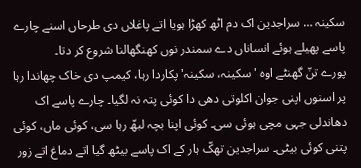سکینہ … سراجدین اک دم اٹھ کھڑا ہویا اتے پاغلاں دی طرحاں اسنے چارے پاسے پھیلے ہوئے انساناں دے سمندر نوں کھنگھالنا شروع کر دتا۔
پورے تنّ گھنٹے اوہ 'سکینہ، سکینہ' پکاردا رہا، کیمپ دی خاک چھاندا رہا پر اسنوں اپنی جوان اکلوتی دھی دا کوئی پتہ نہ لگیا۔ چارے پاسے اک دھاندلی جہی مچی ہوئی سی۔ کوئی اپنا بچہ لبھّ رہا سی، کوئی ماں، کوئی پتنی کوئی بیٹی۔ سراجدین تھکّ ہار کے اک پاسے بیٹھ گیا اتے دماغ اتے زور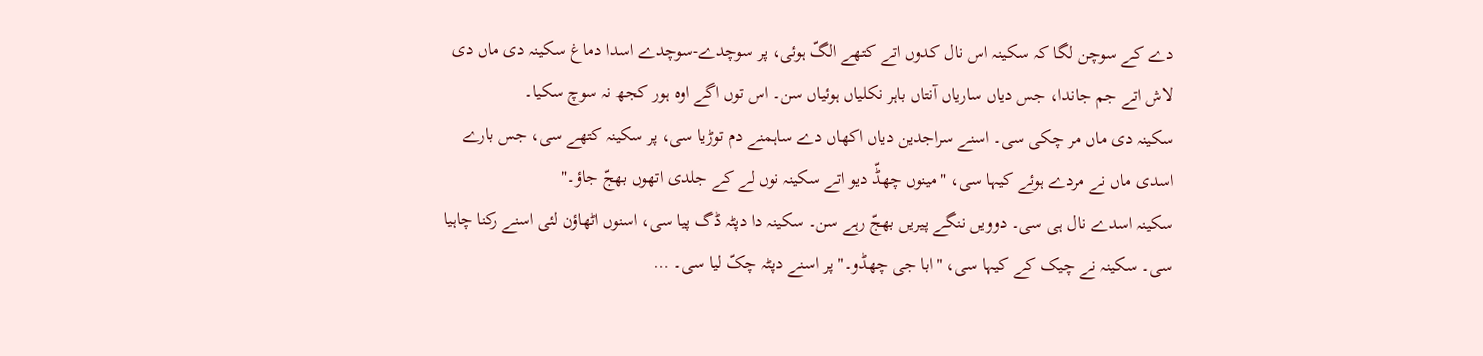دے کے سوچن لگا کہ سکینہ اس نال کدوں اتے کتھے الگّ ہوئی، پر سوچدے-سوچدے اسدا دماغ سکینہ دی ماں دی لاش اتے جم جاندا، جس دیاں ساریاں آنتاں باہر نکلیاں ہوئیاں سن۔ اس توں اگے اوہ ہور کجھ نہ سوچ سکیا۔
سکینہ دی ماں مر چکی سی۔ اسنے سراجدین دیاں اکھاں دے ساہمنے دم توڑیا سی، پر سکینہ کتھے سی، جس بارے اسدی ماں نے مردے ہوئے کیہا سی، "مینوں چھڈّ دیو اتے سکینہ نوں لے کے جلدی اتھوں بھجّ جاؤ۔"
سکینہ اسدے نال ہی سی۔ دوویں ننگے پیریں بھجّ رہے سن۔ سکینہ دا دپٹہ ڈگ پیا سی، اسنوں اٹھاؤن لئی اسنے رکنا چاہیا سی۔ سکینہ نے چیک کے کیہا سی، "ابا جی چھڈو۔" پر اسنے دپٹہ چکّ لیا سی۔ …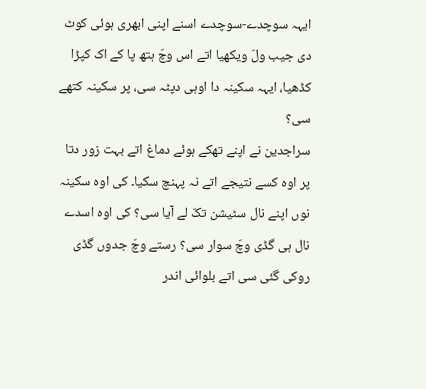ایہہ سوچدے-سوچدے اسنے اپنی ابھری ہوئی کوٹ دی جیب ولّ ویکھیا اتے اس وچّ ہتھ پا کے اک کپڑا کڈھیا، ایہہ سکینہ دا اوہی دپٹہ سی، پر سکینہ کتھے سی؟
سراجدین نے اپنے تھکے ہوئے دماغ اتے بہت زور دتا پر اوہ کسے نتیجے اتے نہ پہنچ سکیا۔ کی اوہ سکینہ نوں اپنے نال سٹیشن تکّ لے آیا سی؟ کی اوہ اسدے نال ہی گڈی وچّ سوار سی؟ رستے وچّ جدوں گڈی روکی گئی سی اتے بلوائی اندر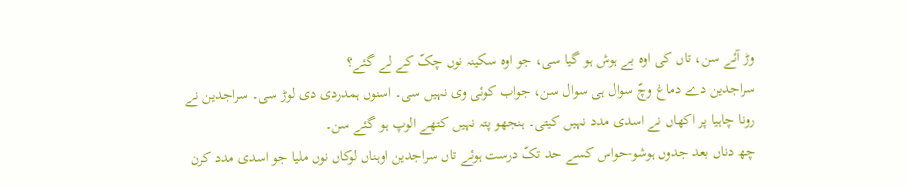وڑ آئے سن، تاں کی اوہ بے ہوش ہو گیا سی، جو اوہ سکینہ نوں چکّ کے لے گئے؟
سراجدین دے دماغ وچّ سوال ہی سوال سن، جواب کوئی وی نہیں سی۔ اسنوں ہمدردی دی لوڑ سی۔ سراجدین نے رونا چاہیا پر اکھاں نے اسدی مدد نہیں کیتی۔ ہنجھو پتہ نہیں کتھے الوپ ہو گئے سن۔
چھ دناں بعد جدوں ہوشو-حواس کسے حد تکّ درست ہوئے تاں سراجدین اوہناں لوکاں نوں ملیا جو اسدی مدد کرن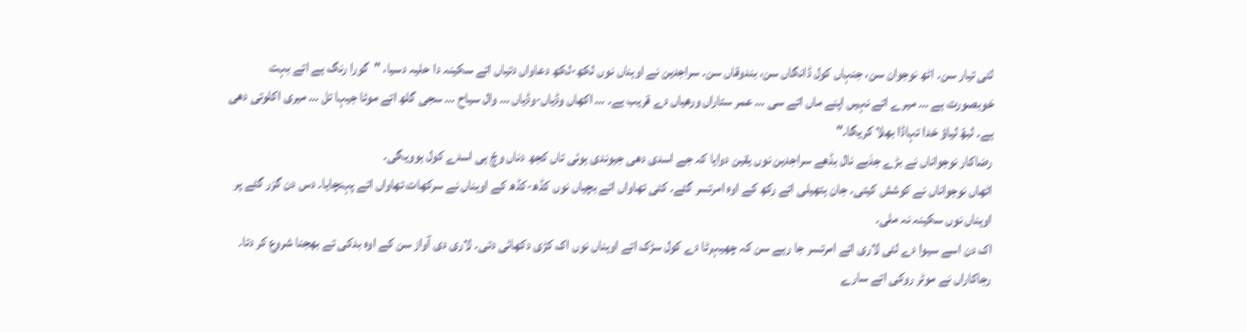لئی تیار سن۔ اٹھ نوجوان سن، جنہاں کول ڈانگاں سن، بندوقاں سن۔ سراجدین نے اوہناں نوں لکھ-لکھ دعاواں دتیاں اتے سکینہ دا حلیہ دسیا، "گورا رنگ ہے اتے بہت خوبصورت ہے … میرے اتے نہیں اپنے ماں اتے سی … عمر ستاراں ورھیاں دے قریب ہے۔ … اکھاں وڈیاں-وڈیاں … وال سیاح … سجی گلھ اتے موٹا جیہا تل … میری اکلوتی دھی ہے۔ لبھّ لیاؤ خدا تہاڈا بھلا کریگا۔"
رضاکار نوجواناں نے بڑے جذبے نال بڈھے سراجدین نوں یقین دوایا کہ جے اسدی دھی جیوندی ہوئی تاں کجھ دناں وچّ ہی اسدے کول ہوویگی۔
اٹھاں نوجواناں نے کوشش کیتی۔ جان ہتھیلی اتے رکھ کے اوہ امرتسر گئے۔ کئی تھاواں اتے بچیاں نوں کڈھ-کڈھ کے اوہناں نے سرکھات تھاواں اتے پہنچایا۔ دس دن گزر گئے پر اوہناں نوں سکینہ نہ ملی۔
اک دن اسے سیوا دے لئی لاری اتے امرتسر جا رہے سن کہ چھیہرٹا دے کول سڑک اتے اوہناں نوں اک کڑی دکھائی دتی۔ لاری دی آواز سن کے اوہ بدکی تے بھجنا شروع کر دتا۔ رجاکاراں نے موٹر روکی اتے سارے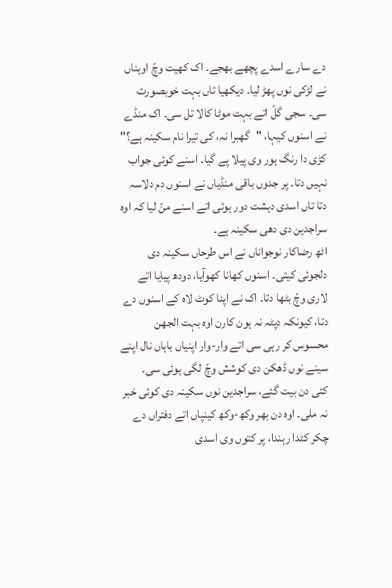دے سارے اسدے پچھے بھجے۔ اک کھیت وچّ اوہناں نے لڑکی نوں پھڑ لیا۔ دیکھیا تاں بہت خوبصورت سی۔ سجی گلّ اتے بہت موٹا کالا تل سی۔ اک منڈے نے اسنوں کیہا، "گھبرا نہ، کی تیرا نام سکینہ ہے؟"
کڑی دا رنگ ہور وی پیلا پے گیا۔ اسنے کوئی جواب نہیں دتا۔ پر جدوں باقی منڈیاں نے اسنوں دم دلاسہ دتا تاں اسدی دہشت دور ہوئی اتے اسنے منّ لیا کہ اوہ سراجدین دی دھی سکینہ ہے۔
اٹھ رضاکار نوجواناں نے اس طرحاں سکینہ دی دلجوئی کیتی۔ اسنوں کھانا کھوآیا، دودھ پیایا اتے لاری وچّ بٹھا دتا۔ اک نے اپنا کوٹ لاہ کے اسنوں دے دتا، کیونکہ دپٹہ نہ ہون کارن اوہ بہت الجھن محسوس کر رہی سی اتے وار-وار اپنیاں باہاں نال اپنے سینے نوں ڈھکن دی کوشش وچّ لگی ہوئی سی۔
کئی دن بیت گئے، سراجدین نوں سکینہ دی کوئی خبر نہ ملی۔ اوہ دن بھر وکھ-وکھ کینپاں اتے دفتراں دے چکر کٹدا رہندا، پر کتوں وی اسدی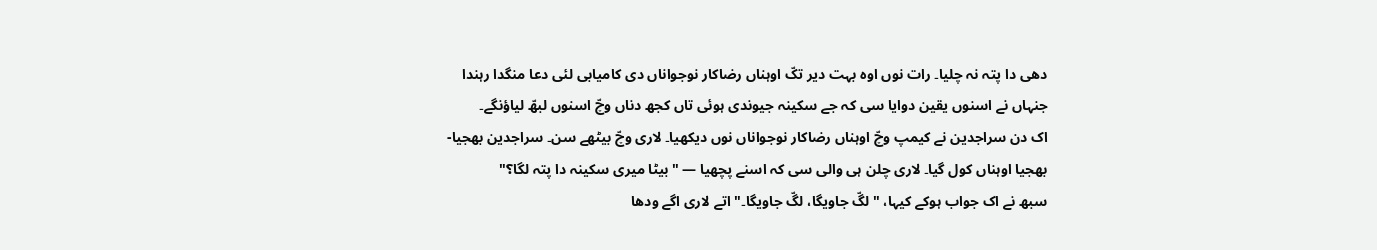دھی دا پتہ نہ چلیا۔ رات نوں اوہ بہت دیر تکّ اوہناں رضاکار نوجواناں دی کامیابی لئی دعا منگدا رہندا جنہاں نے اسنوں یقین دوایا سی کہ جے سکینہ جیوندی ہوئی تاں کجھ دناں وچّ اسنوں لبھّ لیاؤنگے۔
اک دن سراجدین نے کیمپ وچّ اوہناں رضاکار نوجواناں نوں دیکھیا۔ لاری وچّ بیٹھے سن۔ سراجدین بھجیا-بھجیا اوہناں کول گیا۔ لاری چلن ہی والی سی کہ اسنے پچھیا — "بیٹا میری سکینہ دا پتہ لگا؟"
سبھ نے اک جواب ہوکے کیہا، "لگّ جاویگا، لگّ جاویگا۔" اتے لاری اگے ودھا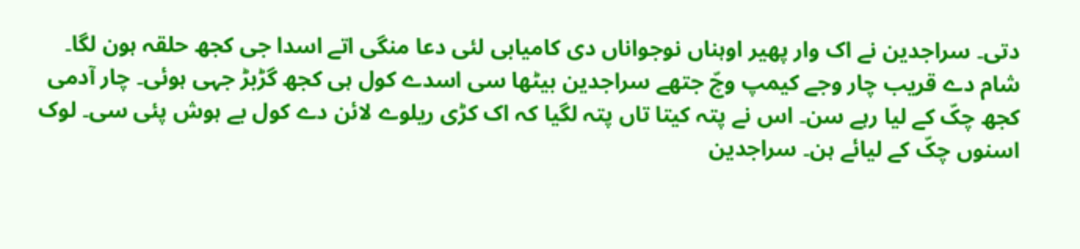دتی۔ سراجدین نے اک وار پھیر اوہناں نوجواناں دی کامیابی لئی دعا منگی اتے اسدا جی کجھ حلقہ ہون لگا۔
شام دے قریب چار وجے کیمپ وچّ جتھے سراجدین بیٹھا سی اسدے کول ہی کجھ گڑبڑ جہی ہوئی۔ چار آدمی کجھ چکّ کے لیا رہے سن۔ اس نے پتہ کیتا تاں پتہ لگیا کہ اک کڑی ریلوے لائن دے کول بے ہوش پئی سی۔ لوک اسنوں چکّ کے لیائے ہن۔ سراجدین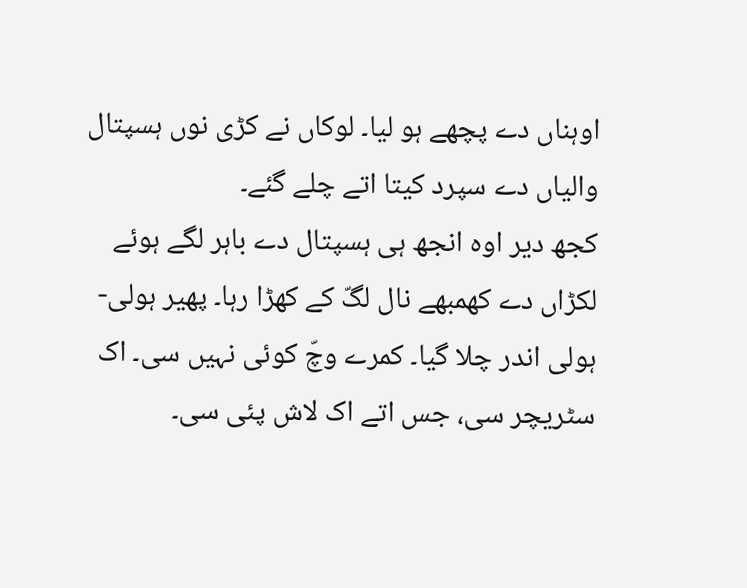اوہناں دے پچھے ہو لیا۔ لوکاں نے کڑی نوں ہسپتال والیاں دے سپرد کیتا اتے چلے گئے۔
کجھ دیر اوہ انجھ ہی ہسپتال دے باہر لگے ہوئے لکڑاں دے کھمبھے نال لگّ کے کھڑا رہا۔ پھیر ہولی-ہولی اندر چلا گیا۔ کمرے وچّ کوئی نہیں سی۔ اک سٹریچر سی، جس اتے اک لاش پئی سی۔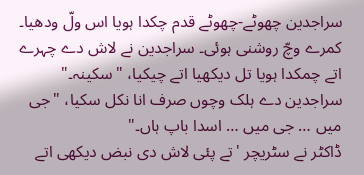سراجدین چھوٹے-چھوٹے قدم چکدا ہویا اس ولّ ودھیا۔ کمرے وچّ روشنی ہوئی۔ سراجدین نے لاش دے چہرے اتے چمکدا ہویا تل دیکھیا اتے چیکیا، "سکینہ۔"
سراجدین دے ہلک وچوں صرف انا نکل سکیا، "جی میں … جی میں … اسدا باپ ہاں۔"
ڈاکٹر نے سٹریچر 'تے پئی لاش دی نبض دیکھی اتے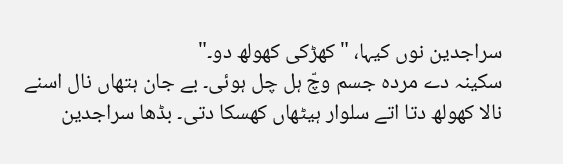سراجدین نوں کیہا، "کھڑکی کھولھ دو۔"
سکینہ دے مردہ جسم وچّ ہل چل ہوئی۔ بے جان ہتھاں نال اسنے نالا کھولھ دتا اتے سلوار ہیٹھاں کھسکا دتی۔ بڈھا سراجدین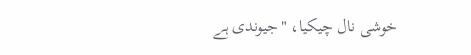خوشی نال چیکیا، "جیوندی ہے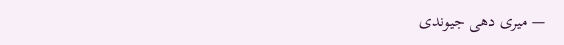— میری دھی جیوندی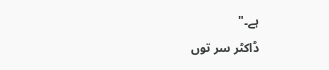ہے۔"
ڈاکٹر سر توں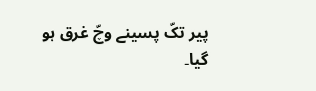پیر تکّ پسینے وچّ غرق ہو گیا۔